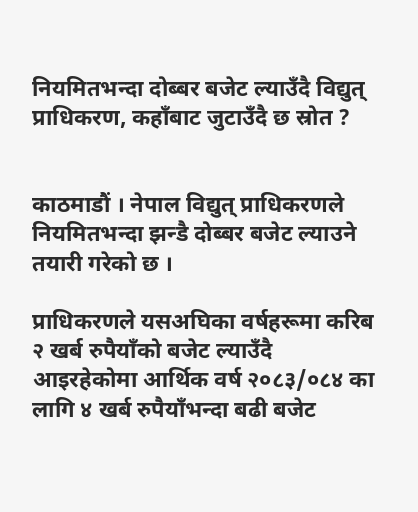नियमितभन्दा दोब्बर बजेट ल्याउँदै विद्युत् प्राधिकरण, कहाँबाट जुटाउँदै छ स्रोत ?


काठमाडौं । नेपाल विद्युत् प्राधिकरणले नियमितभन्दा झन्डै दोब्बर बजेट ल्याउने तयारी गरेको छ ।

प्राधिकरणले यसअघिका वर्षहरूमा करिब २ खर्ब रुपैयाँको बजेट ल्याउँदै आइरहेकोमा आर्थिक वर्ष २०८३/०८४ का लागि ४ खर्ब रुपैयाँभन्दा बढी बजेट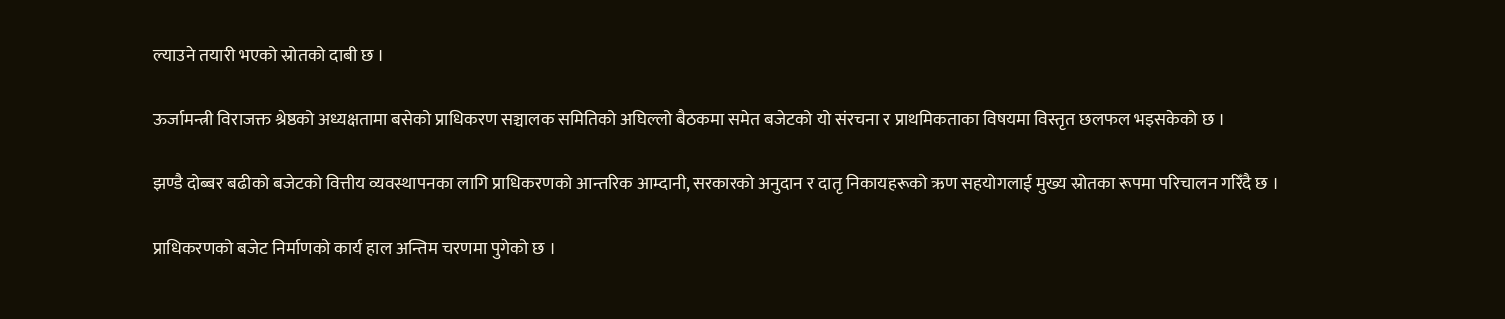ल्याउने तयारी भएको स्रोतको दाबी छ ।

ऊर्जामन्त्री विराजक्त श्रेष्ठको अध्यक्षतामा बसेको प्राधिकरण सञ्चालक समितिको अघिल्लो बैठकमा समेत बजेटको यो संरचना र प्राथमिकताका विषयमा विस्तृत छलफल भइसकेको छ ।

झण्डै दोब्बर बढीको बजेटको वित्तीय व्यवस्थापनका लागि प्राधिकरणको आन्तरिक आम्दानी, सरकारको अनुदान र दातृ निकायहरूको ऋण सहयोगलाई मुख्य स्रोतका रूपमा परिचालन गरिँदै छ ।

प्राधिकरणको बजेट निर्माणको कार्य हाल अन्तिम चरणमा पुगेको छ ।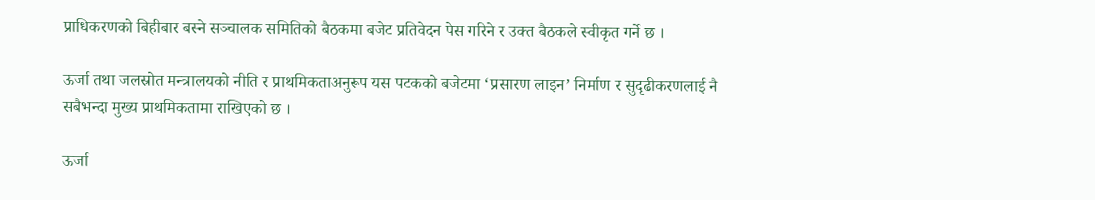प्राधिकरणको बिहीबार बस्ने सञ्चालक समितिको बैठकमा बजेट प्रतिवेदन पेस गरिने र उक्त बैठकले स्वीकृत गर्ने छ ।

ऊर्जा तथा जलस्रोत मन्त्रालयको नीति र प्राथमिकताअनुरूप यस पटकको बजेटमा ‘प्रसारण लाइन’ निर्माण र सुदृढीकरणलाई नै सबैभन्दा मुख्य प्राथमिकतामा राखिएको छ ।

ऊर्जा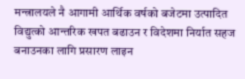मन्त्रालयले नै आगामी आर्थिक वर्षको बजेटमा उत्पादित विद्युत्को आन्तरिक खपत बढाउन र विदेशमा निर्यात सहज बनाउनका लागि प्रसारण लाइन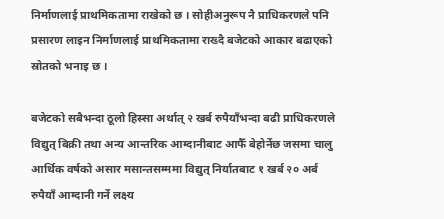निर्माणलाई प्राथमिकतामा राखेको छ । सोहीअनुरूप नै प्राधिकरणले पनि प्रसारण लाइन निर्माणलाई प्राथमिकतामा राख्दै बजेटको आकार बढाएको स्रोतको भनाइ छ ।

बजेटको सबैभन्दा ठूलो हिस्सा अर्थात् २ खर्ब रुपैयाँभन्दा बढी प्राधिकरणले विद्युत् बिक्री तथा अन्य आन्तरिक आम्दानीबाट आफैँ बेहोर्नेछ जसमा चालु आर्थिक वर्षको असार मसान्तसम्ममा विद्युत् निर्यातबाट १ खर्ब २० अर्ब रुपैयाँ आम्दानी गर्ने लक्ष्य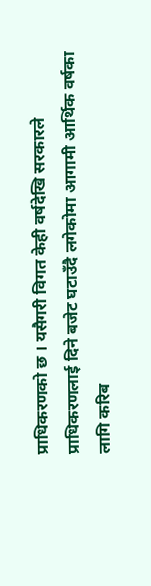प्राधिकरणको छ । यसैगरी विगत केही वर्षदेखि सरकारले प्राधिकरणलाई दिने बजेट घटाउँदै लगेकोमा आगामी आर्थिक वर्षका लागि करिब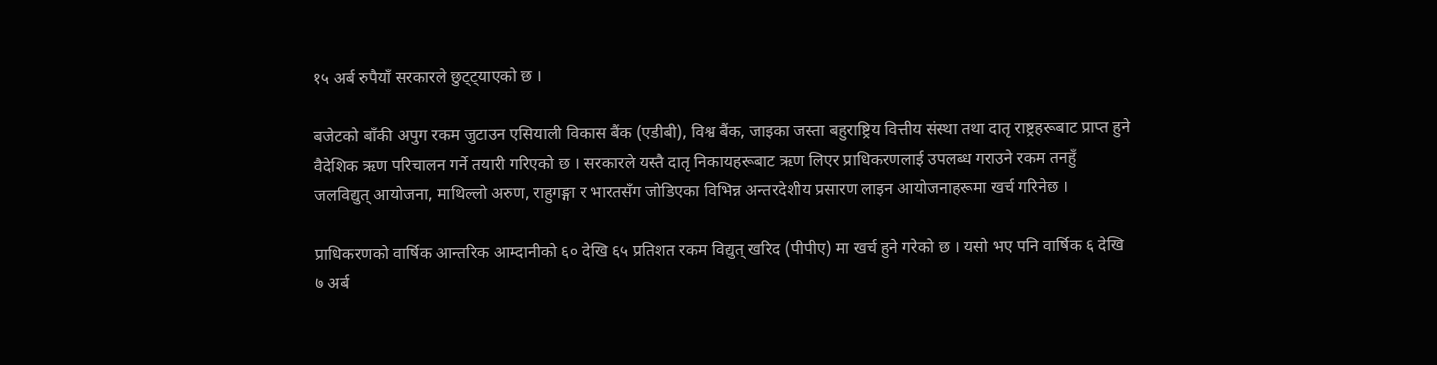१५ अर्ब रुपैयाँ सरकारले छुट्ट्याएको छ ।

बजेटको बाँकी अपुग रकम जुटाउन एसियाली विकास बैंक (एडीबी), विश्व बैंक, जाइका जस्ता बहुराष्ट्रिय वित्तीय संस्था तथा दातृ राष्ट्रहरूबाट प्राप्त हुने वैदेशिक ऋण परिचालन गर्ने तयारी गरिएको छ । सरकारले यस्तै दातृ निकायहरूबाट ऋण लिएर प्राधिकरणलाई उपलब्ध गराउने रकम तनहुँ जलविद्युत् आयोजना, माथिल्लो अरुण, राहुगङ्गा र भारतसँग जोडिएका विभिन्न अन्तरदेशीय प्रसारण लाइन आयोजनाहरूमा खर्च गरिनेछ ।

प्राधिकरणको वार्षिक आन्तरिक आम्दानीको ६० देखि ६५ प्रतिशत रकम विद्युत् खरिद (पीपीए) मा खर्च हुने गरेको छ । यसो भए पनि वार्षिक ६ देखि ७ अर्ब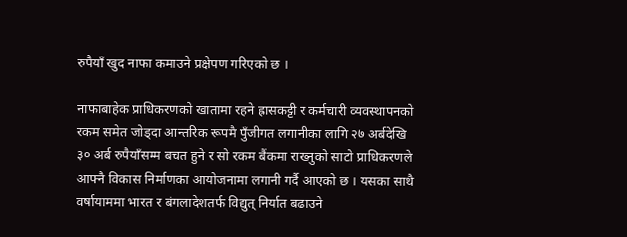रुपैयाँ खुद नाफा कमाउने प्रक्षेपण गरिएको छ ।

नाफाबाहेक प्राधिकरणको खातामा रहने ह्रासकट्टी र कर्मचारी व्यवस्थापनको रकम समेत जोड्दा आन्तरिक रूपमै पुँजीगत लगानीका लागि २७ अर्बदेखि ३० अर्ब रुपैयाँसम्म बचत हुने र सो रकम बैंकमा राख्नुको साटो प्राधिकरणले आफ्नै विकास निर्माणका आयोजनामा लगानी गर्दै आएको छ । यसका साथै वर्षायाममा भारत र बंगलादेशतर्फ विद्युत् निर्यात बढाउने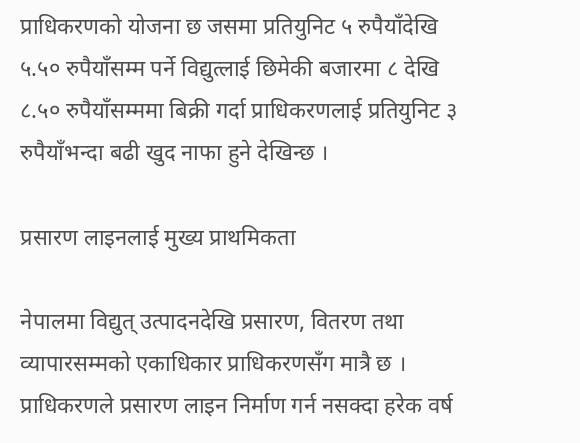प्राधिकरणको योजना छ जसमा प्रतियुनिट ५ रुपैयाँदेखि ५.५० रुपैयाँसम्म पर्ने विद्युत्लाई छिमेकी बजारमा ८ देखि ८.५० रुपैयाँसम्ममा बिक्री गर्दा प्राधिकरणलाई प्रतियुनिट ३ रुपैयाँभन्दा बढी खुद नाफा हुने देखिन्छ ।

प्रसारण लाइनलाई मुख्य प्राथमिकता

नेपालमा विद्युत् उत्पादनदेखि प्रसारण, वितरण तथा व्यापारसम्मको एकाधिकार प्राधिकरणसँग मात्रै छ । प्राधिकरणले प्रसारण लाइन निर्माण गर्न नसक्दा हरेक वर्ष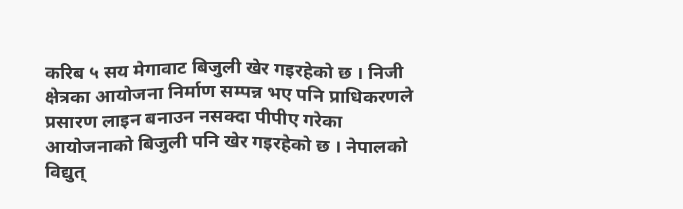करिब ५ सय मेगावाट बिजुली खेर गइरहेको छ । निजी क्षेत्रका आयोजना निर्माण सम्पन्न भए पनि प्राधिकरणले प्रसारण लाइन बनाउन नसक्दा पीपीए गरेका आयोजनाको बिजुली पनि खेर गइरहेको छ । नेपालको विद्युत्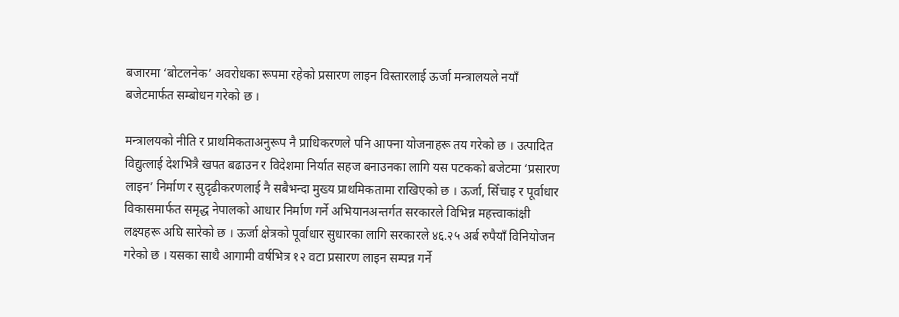बजारमा ‘बोटलनेक’ अवरोधका रूपमा रहेको प्रसारण लाइन विस्तारलाई ऊर्जा मन्त्रालयले नयाँ बजेटमार्फत सम्बोधन गरेको छ ।

मन्त्रालयको नीति र प्राथमिकताअनुरूप नै प्राधिकरणले पनि आफ्ना योजनाहरू तय गरेको छ । उत्पादित विद्युत्लाई देशभित्रै खपत बढाउन र विदेशमा निर्यात सहज बनाउनका लागि यस पटकको बजेटमा ‘प्रसारण लाइन’ निर्माण र सुदृढीकरणलाई नै सबैभन्दा मुख्य प्राथमिकतामा राखिएको छ । ऊर्जा, सिँचाइ र पूर्वाधार विकासमार्फत समृद्ध नेपालको आधार निर्माण गर्ने अभियानअन्तर्गत सरकारले विभिन्न महत्त्वाकांक्षी लक्ष्यहरू अघि सारेको छ । ऊर्जा क्षेत्रको पूर्वाधार सुधारका लागि सरकारले ४६.२५ अर्ब रुपैयाँ विनियोजन गरेको छ । यसका साथै आगामी वर्षभित्र १२ वटा प्रसारण लाइन सम्पन्न गर्ने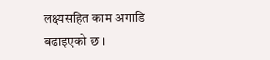लक्ष्यसहित काम अगाडि बढाइएको छ ।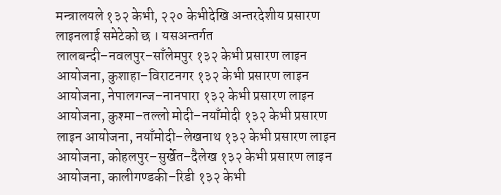मन्त्रालयले १३२ केभी, २२० केभीदेखि अन्तरदेशीय प्रसारण लाइनलाई समेटेको छ । यसअन्तर्गत लालबन्दी–नवलपुर–साँलेमपुर १३२ केभी प्रसारण लाइन आयोजना, कुशाहा–विराटनगर १३२ केभी प्रसारण लाइन आयोजना, नेपालगन्ज–नानपारा १३२ केभी प्रसारण लाइन आयोजना, कुश्मा–तल्लो मोदी–नयाँमोदी १३२ केभी प्रसारण लाइन आयोजना, नयाँमोदी–लेखनाथ १३२ केभी प्रसारण लाइन आयोजना, कोहलपुर–सुर्खेत–दैलेख १३२ केभी प्रसारण लाइन आयोजना, कालीगण्डकी–रिडी १३२ केभी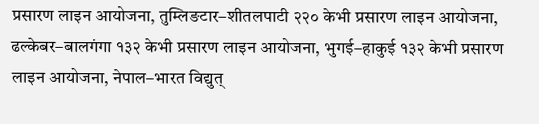प्रसारण लाइन आयोजना, तुम्लिङटार–शीतलपाटी २२० केभी प्रसारण लाइन आयोजना, ढल्केबर–बालगंगा १३२ केभी प्रसारण लाइन आयोजना, भुगई–हाकुई १३२ केभी प्रसारण लाइन आयोजना, नेपाल–भारत विद्युत्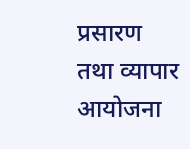प्रसारण तथा व्यापार आयोजना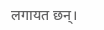लगायत छन्।